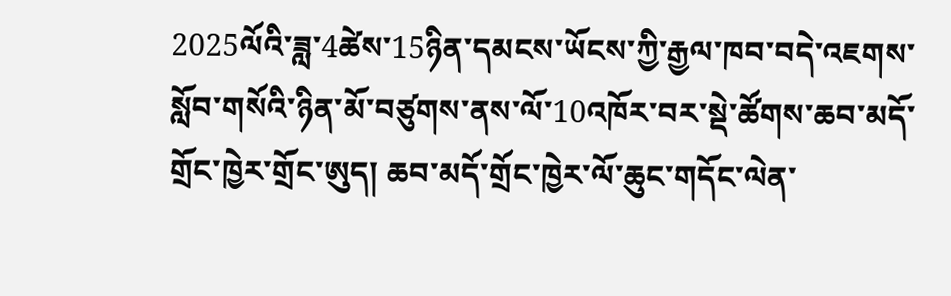2025ལོའི་ཟླ་4ཚེས་15ཉིན་དམངས་ཡོངས་ཀྱི་རྒྱལ་ཁབ་བདེ་འཇགས་སློབ་གསོའི་ཉིན་མོ་བཙུགས་ནས་ལོ་10འཁོར་བར་སྡེ་ཚོགས་ཆབ་མདོ་གྲོང་ཁྱེར་གྲོང་ཨུད། ཆབ་མདོ་གྲོང་ཁྱེར་ལོ་ཆུང་གདོང་ལེན་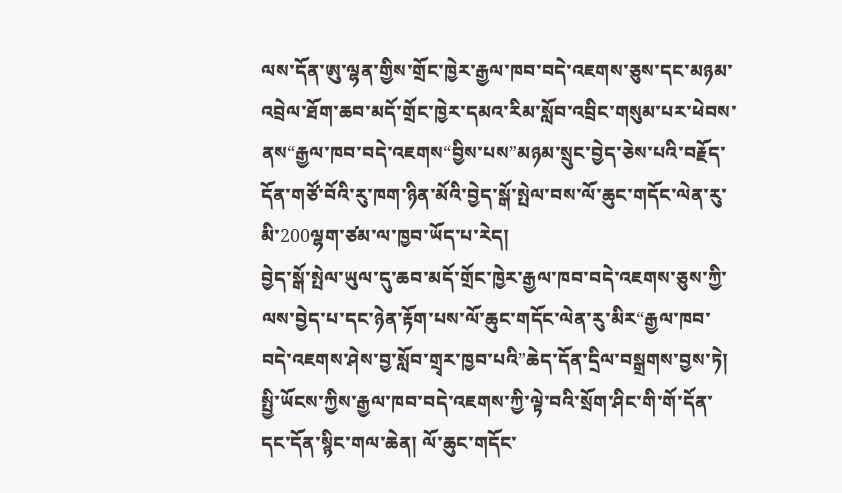ལས་དོན་ཨུ་ལྷན་གྱིས་གྲོང་ཁྱེར་རྒྱལ་ཁབ་བདེ་འཇགས་ཅུས་དང་མཉམ་འབྲེལ་ཐོག་ཆབ་མདོ་གྲོང་ཁྱེར་དམའ་རིམ་སློབ་འབྲིང་གསུམ་པར་ཕེབས་ནས“རྒྱལ་ཁབ་བདེ་འཇགས“བྱིས་པས”མཉམ་སྲུང་བྱེད་ཅེས་པའི་བརྗོད་དོན་གཙོ་བོའི་རུ་ཁག་ཉིན་མོའི་བྱེད་སྒོ་སྤེལ་བས་ལོ་ཆུང་གདོང་ལེན་རུ་མི་200ལྷག་ཙམ་ལ་ཁྱབ་ཡོད་པ་རེད།
བྱེད་སྒོ་སྤེལ་ཡུལ་དུ་ཆབ་མདོ་གྲོང་ཁྱེར་རྒྱལ་ཁབ་བདེ་འཇགས་ཅུས་ཀྱི་ལས་བྱེད་པ་དང་ཉེན་རྟོག་པས་ལོ་ཆུང་གདོང་ལེན་རུ་མིར“རྒྱལ་ཁབ་བདེ་འཇགས་ཤེས་བྱ་སློབ་གྲྭར་ཁྱབ་པའི”ཆེད་དོན་དྲིལ་བསྒྲགས་བྱས་ཏེ། སྤྱི་ཡོངས་ཀྱིས་རྒྱལ་ཁབ་བདེ་འཇགས་ཀྱི་ལྟེ་བའི་སྲོག་ཤིང་གི་གོ་དོན་དང་དོན་སྙིང་གལ་ཆེན། ལོ་ཆུང་གདོང་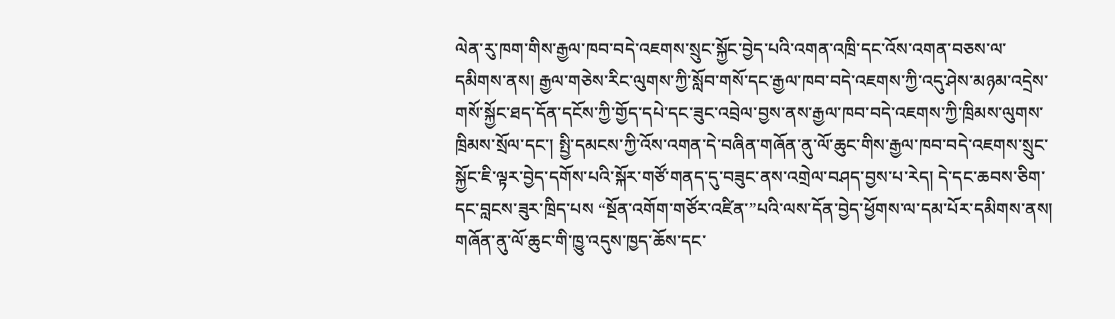ལེན་རུ་ཁག་གིས་རྒྱལ་ཁབ་བདེ་འཇགས་སྲུང་སྐྱོང་བྱེད་པའི་འགན་འཁྲི་དང་འོས་འགན་བཅས་ལ་དམིགས་ནས། རྒྱལ་གཅེས་རིང་ལུགས་ཀྱི་སློབ་གསོ་དང་རྒྱལ་ཁབ་བདེ་འཇགས་ཀྱི་འདུ་ཤེས་མཉམ་འདྲེས་གསོ་སྐྱོང་ཐད་དོན་དངོས་ཀྱི་གྱོད་དཔེ་དང་ཟུང་འབྲེལ་བྱས་ནས་རྒྱལ་ཁབ་བདེ་འཇགས་ཀྱི་ཁྲིམས་ལུགས་ཁྲིམས་སྲོལ་དང་། སྤྱི་དམངས་ཀྱི་འོས་འགན་དེ་བཞིན་གཞོན་ནུ་ལོ་ཆུང་གིས་རྒྱལ་ཁབ་བདེ་འཇགས་སྲུང་སྐྱོང་ཇི་ལྟར་བྱེད་དགོས་པའི་སྐོར་གཙོ་གནད་དུ་བཟུང་ནས་འགྲེལ་བཤད་བྱས་པ་རེད། དེ་དང་ཆབས་ཅིག་དང་བླངས་ཟུར་ཁྲིད་པས “སྔོན་འགོག་གཙོར་འཛིན་”པའི་ལས་དོན་བྱེད་ཕྱོགས་ལ་དམ་པོར་དམིགས་ནས། གཞོན་ནུ་ལོ་ཆུང་གི་ཁྱུ་འདུས་ཁྱད་ཆོས་དང་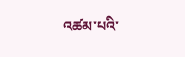འཚམ་པའི་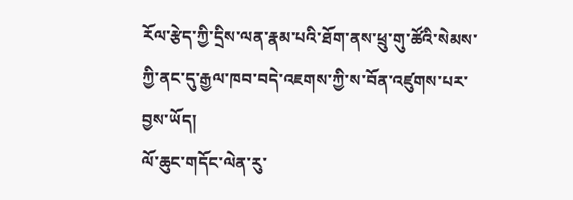རོལ་རྩེད་ཀྱི་དྲིས་ལན་རྣམ་པའི་ཐོག་ནས་ཕྲུ་གུ་ཚོའི་སེམས་ཀྱི་ནང་དུ་རྒྱལ་ཁབ་བདེ་འཇགས་ཀྱི་ས་བོན་འཛུགས་པར་བྱས་ཡོད།
ལོ་ཆུང་གདོང་ལེན་རུ་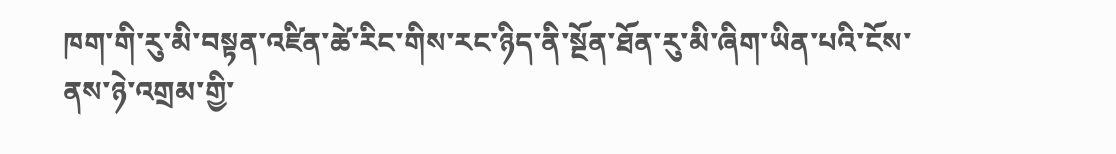ཁག་གི་རུ་མི་བསྟན་འཛིན་ཚེ་རིང་གིས་རང་ཉིད་ནི་སྔོན་ཐོན་རུ་མི་ཞིག་ཡིན་པའི་ངོས་ནས་ཉེ་འགྲམ་གྱི་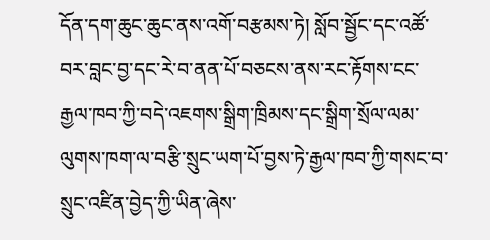དོན་དག་ཆུང་ཆུང་ནས་འགོ་བརྩམས་ཏེ། སློབ་སྦྱོང་དང་འཚོ་བར་བླང་བྱ་དང་རེ་བ་ནན་པོ་བཅངས་ནས་རང་རྟོགས་ངང་རྒྱལ་ཁབ་ཀྱི་བདེ་འཇགས་སྒྲིག་ཁྲིམས་དང་སྒྲིག་སྲོལ་ལམ་ལུགས་ཁག་ལ་བརྩི་སྲུང་ཡག་པོ་བྱས་ཏེ་རྒྱལ་ཁབ་ཀྱི་གསང་བ་སྲུང་འཛིན་བྱེད་ཀྱི་ཡིན་ཞེས་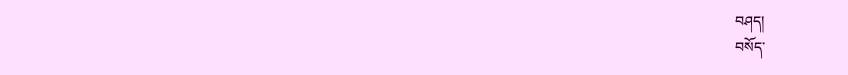བཤད།
བསོད་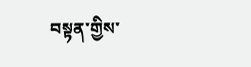བསྟན་གྱིས་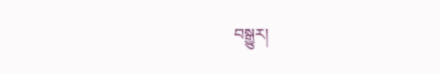བསྒྱུར།